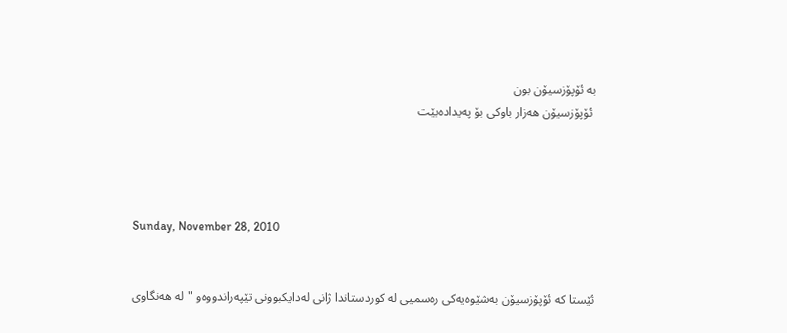به‌ ئۆپۆزسیۆن بون
 ئۆپۆزسیۆن هەزار باوكی بۆ پەیدادەبێت




Sunday, November 28, 2010


ئێستا كە ئۆپۆزسیۆن بەشێوەیەكی رەسمیی لە كوردستاندا ژانی لەدایكبوونی تێپەراندووە‌و "لە هەنگاوی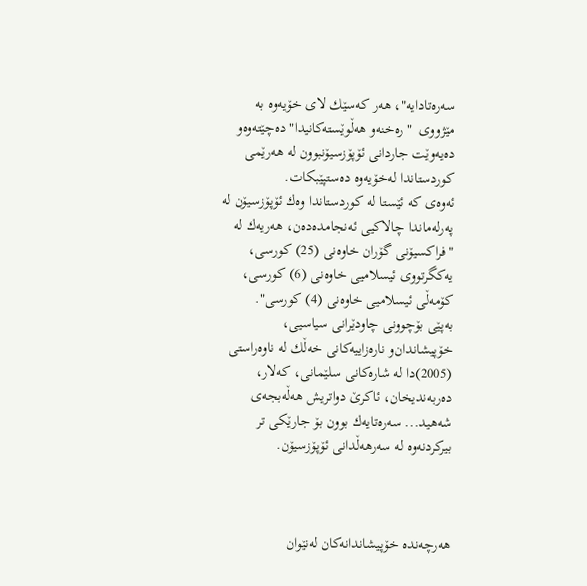سەرەتادایە"، هەر كەسێك لای خۆیەوە بە مێژووی  "رەخنە‌و هەڵوێستەكانیدا" دەچێتەوە‌و دەیەوێت جاردانی ئۆپۆزسیۆنبوون لە هەرێمی كوردستاندا لەخۆیەوە دەستپێبكات.
ئەوەی كە ئێستا لە كوردستاندا وەك ئۆپۆزسیۆن لە پەرلەماندا چالاكیی ئەنجامدەدەن، هەریەك لە "فراكسیۆنی گۆران خاوەنی (25) كورسی، یەكگرتووی ئیسلامیی خاوەنی (6) كورسی، كۆمەڵی ئیسلامیی خاوەنی (4) كورسی".
بەپێی بۆچوونی چاودێرانی سیاسیی، خۆپیشاندان‌و نارەزاییەكانی خەڵك لە ناوەراستی (2005)دا لە شارەكانی سلێمانی، كەلار، دەربەندیخان، ئاكرێ‌ دواتریش هەڵەبجەی شەهید... سەرەتایەك بوون بۆ جارێكی تر بیركردنەوە لە سەرهەڵدانی ئۆپۆزسیۆن.



هەرچەندە خۆپیشاندانەكان لەنێوان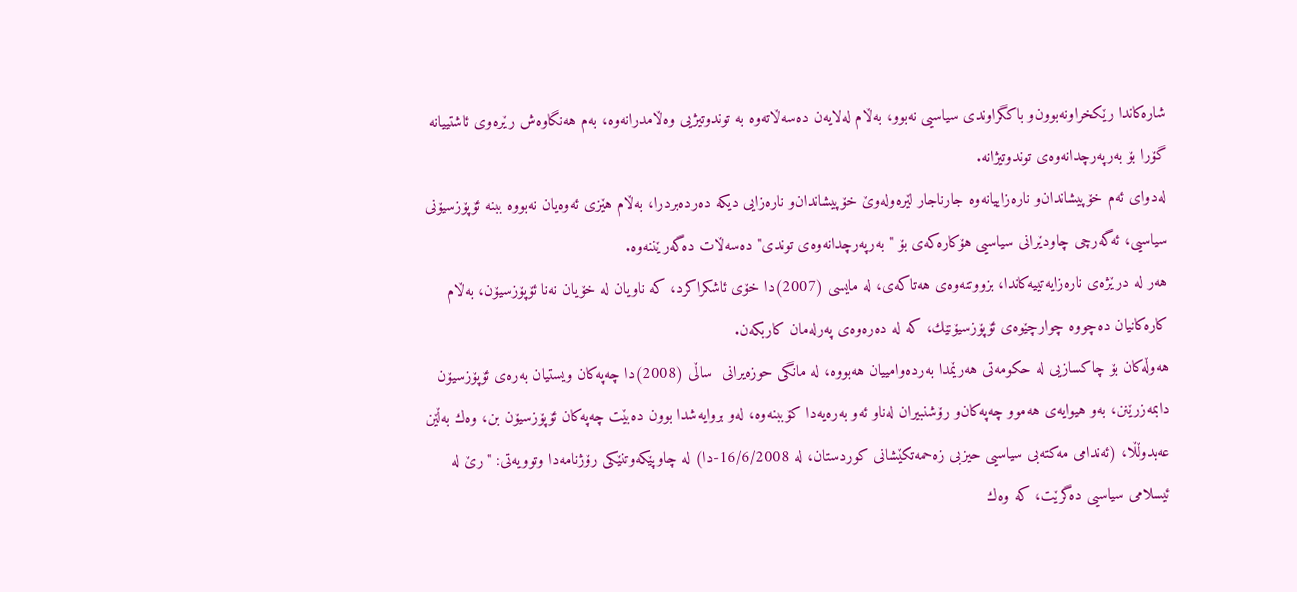شارەكاندا رێكخراونەبوون‌و باكگراوندی سیاسیی نەبوو، بەڵام لەلایەن دەسەڵاتەوە بە توندوتیژیی وەڵامدرانەوە، بەم هەنگاوەش رێرەوی ئاشتییانە گۆرا بۆ بەرپەرچدانەوەی توندوتیژانە.
لەدوای ئەم خۆپیشاندان‌و نارەزاییانەوە جارناجار لێرەولەوێ‌ خۆپیشاندان‌و نارەزایی دیكە دەردەبردرا، بەڵام هێزی ئەوەیان نەبووە ببنە ئۆپۆزسیۆنی سیاسیی، ئەگەرچی چاودێرانی سیاسیی هۆكارەكەی بۆ "بەرپەرچدانەوەی توندی" دەسەڵات دەگەرێننەوە.
هەر لە درێژەی نارەزایەتییەكاندا، بز‌ووتنەوەی هەتاكەی، لە مایسی (2007)دا خۆی ئاشكراكرد، كە ناویان لە خۆیان نەنا ئۆپۆزسیۆن، بەڵام كارەكانیان دەچووە چوارچێوەی ئۆپۆزسیۆنێك، كە لە دەرەوەی پەرلەمان كاربكەن.
هەوڵەكان بۆ چاكسازیی لە حكومەتی هەرێمدا بەردەوامییان هەبووە، لە مانگی حوزەیرانی  ساڵی (2008)دا چەپەكان ویستیان بەرەی ئۆپۆزسیۆن دابمەزرێنن، بەو هیوایەی هەموو چەپەكان‌و رۆشنبیران لەناو ئەو بەرەیەدا كۆببنەوە، لەو بروایەشدا بوون دەبێت چەپەكان ئۆپۆزسیۆن بن، وەك بەڵێن عەبدوڵڵا، (ئەندامی مەكتەبی سیاسیی حیزبی زەحمەتكێشانی كوردستان، لە 16/6/2008-دا) لە چاوپێكەوتنێكی رۆژنامەدا وتو‌ویەتی: "رێ‌ لە ئیسلامی سیاسیی دەگرێت، كە وەك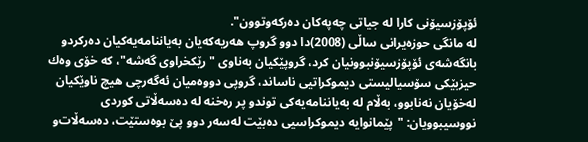ئۆپۆزسیۆنی كارا لە جیاتی چەپەكان دەركەوتوون".
لە مانگی حوزەیرانی ساڵی (2008)دا دوو گروپ هەریەكەیان بەیاننامەیەكیان دەركرد‌و بانگەشەی ئۆپۆزسیۆنبوونیان كرد، گروپێكیان بەناوی "رێكخراوی گەشە"، كە خۆی وەك حیزبێكی سۆسیالیستی دیموكراتیی ناساند، گروپی دووەمیان ئەگەرچی هیچ ناوێكیان لەخۆیان نەنابوو، بەڵام لە بەیاننامەیەكی توند‌و پر رەخنە لە دەسەڵاتی كوردی نو‌وسیبوویان: "پێمانوایە دیموكراسیی دەبێت لەسەر دوو پێ‌ بوەستێت، دەسەڵات‌و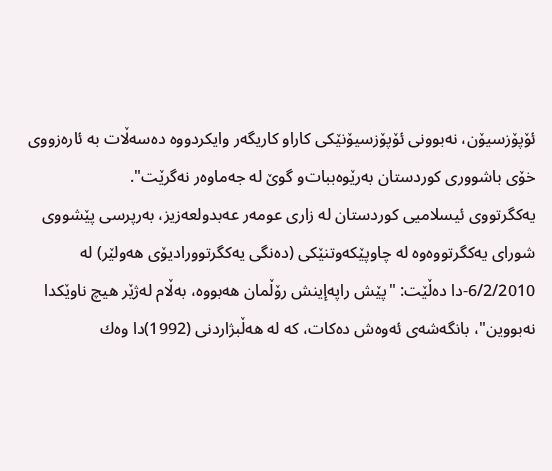ئۆپۆزسیۆن، نەبوونی ئۆپۆزسیۆنێكی كاراو كاریگەر وایكردووە دەسەڵات بە ئارەز‌ووی خۆی باشووری كوردستان بەرێوەببات‌و گوێ‌ لە جەماوەر نەگرێت".
یەكگرتووی ئیسلامیی كوردستان لە زاری عومەر عەبدولعەزیز، بەرپرسی پێشووی شورای یەكگرتو‌وەوە لە چاوپێكەوتنێكی (دەنگی یەكگرتوورادیۆی هەولێر) لە 6/2/2010-دا دەڵێت: "پێش راپەإینش رۆڵمان هەبووە، بەڵام لەژێر هیچ ناوێكدا نەبووین"، بانگەشەی ئەوەش دەكات، كە لە هەڵبژاردنی (1992)دا وەك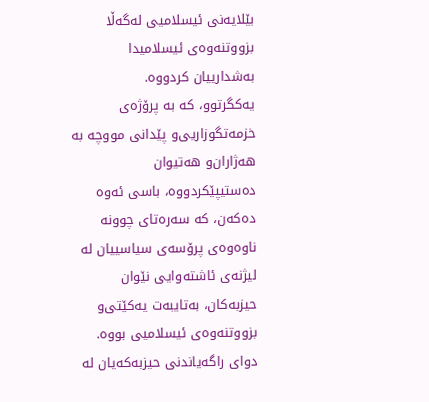بێلایەنی ئیسلامیی لەگەڵا بزو‌وتنەوەی ئیسلامیدا بەشدارییان كرد‌ووە.
یەكگرتوو، كە بە پرۆژەی خزمەتگوزاریی‌و پێدانی مو‌وچە بە هەژاران‌و هەتیوان دەستیپێكردووە، باسی ئەوە دەكەن، كە سەرەتای چوونە ناوەوەی پرۆسەی سیاسییان لە لیژنەی ئاشتەوایی نێوان حیزبەكان، بەتایبەت یەكێتی‌و بزو‌وتنەوەی ئیسلامیی بووە.
دوای راگەیاندنی حیزبەكەیان لە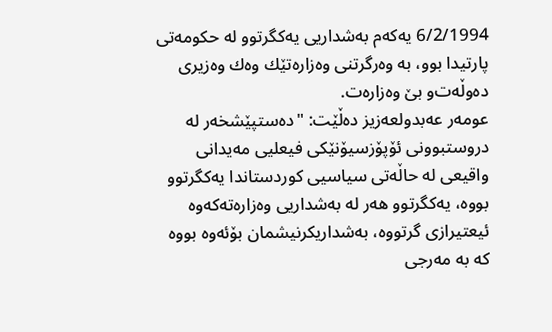6/2/1994 یەكەم بەشداریی یەكگرتوو لە حكومەتی پارتیدا بوو، بە وەرگرتنی وەزارەتێك وەك وەزیری دەوڵەت‌و بێ‌ وەزارەت.
عومەر عەبدولعەزیز دەڵێت: "دەستپێشخەر لە دروستبوونی ئۆپۆزسیۆنێكی فیعلیی مەیدانی واقیعی لە حاڵەتی سیاسیی كوردستاندا یەكگرتوو بووە، یەكگرتوو هەر لە بەشداریی وەزارەتەكەوە ئیعتیرازی گرتووە، بەشداریكرنیشمان بۆئەوە بووە كە بە مەرجی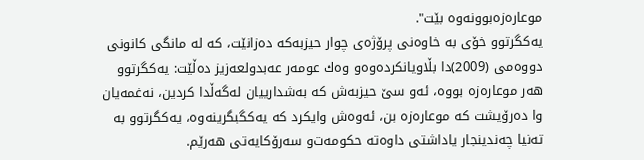موعارەزەبوونەوە بێت".
یەكگرتوو خۆی بە خاوەنی پرۆژەی چوار حیزبەكە دەزانێت، كە لە مانگی كانونی دووەمی (2009)دا بڵاویانكردەوە‌و وەك عومەر عەبدولعەزیز دەڵێت: یەكگرتوو هەر موعارەزە بووە، ئەو سێ‌ حیزبەش كە بەشدارییان لەگەڵدا كردین، نەغمەیان وا دەرۆیشت كە موعارەزە بن، ئەوەش وایكرد كە یەكگبگرینەوە، یەكگرتوو بە تەنیا چەندینجار یاداشتی داوەتە حكومەت‌و سەرۆكایەتی هەرێم.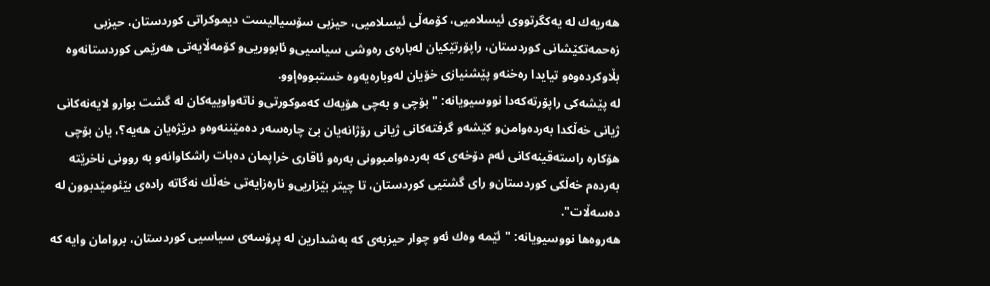هەریەك لە یەكگرتووی ئیسلامیی، كۆمەڵی ئیسلامیی، حیزبی سۆسیالیست دیموكراتی كوردستان، حیزبی زەحمەتكێشانی كوردستان، راپۆرتێكیان لەبارەی رەوشی سیاسیی‌و ئابو‌وریی‌و كۆمەڵایەتی هەرێمی كوردستانەوە بڵاوكردەوە‌و تیایدا رەخنە‌و پێشنیازی خۆیان لەوبارەیەوە خستبووەإوو.
لە پێشەكی راپۆرتەكەدا نو‌وسیویانە: "بۆچی ‌و بەچی‌ هۆیەك كەموكورتی‌‌و ناتەواوییەكان لە گشت بوار‌و لایەنەكانی‌ ژیانی‌ خەڵكدا بەردەوامن‌و كێشەو گرفتەكانی‌ ژیانی‌ رۆژانەیان بێ‌ چارەسەر دەمێننەوە‌و درێژەیان هەیە؟، یان بۆچی‌ هۆكارە راستەقینەكانی‌ ئەم دۆخەی‌ كە بەردەوامبو‌ونی‌ بەرەو ئاقاری‌ خراپمان دەبات راشكاوانەو بە رو‌ونی‌ ناخرێتە بەردەم خەڵكی‌ كوردستان‌و رای‌ گشتیی‌ كوردستان، تا چیتر بێزاریی‌‌و نارەزایەتی‌ خەڵك‌ نەگاتە رادەی‌ بێئومێدبو‌ون لە دەسەڵات".
هەروەها نو‌وسیویانە: "ئێمە وەك ئەو چوار حیزبەی‌ كە بەشدارین لە پرۆسەی‌ سیاسیی‌ كوردستان، بروامان وایە كە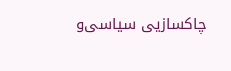چاكسازیی‌ سیاسی‌‌و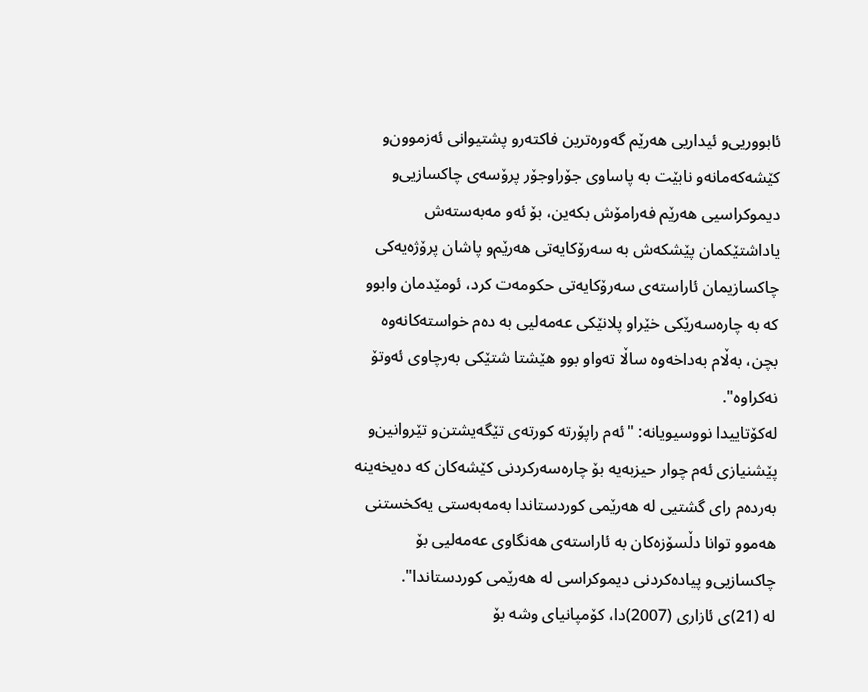ئابو‌وریی‌‌و ئیداریی‌ هەرێم گەورەترین فاكتەرو پشتیوانی‌ ئەزمو‌ون‌و كێشەكەمانەو نابێت بە پاساوی‌ جۆراوجۆر پرۆسەی‌ چاكسازیی‌و دیموكراسیی‌ هەرێم فەرامۆش بكەین، بۆ ئەو مەبەستەش یاداشتێكمان پێشكەش بە سەرۆكایەتی‌ هەرێم‌و پاشان پرۆژەیەكی چاكسازیمان ئاراستەی‌ سەرۆكایەتی‌ حكومەت كرد، ئومێدمان وابو‌و كە بە چارەسەرێكی‌ خێراو پلانێكی‌ عەمەلیی‌ بە دەم خواستەكانەوە بچن، بەڵام بەداخەوە ساڵا تەواو بو‌و هێشتا شتێكی‌ بەرچاوی‌ ئەوتۆ نەكراوە".
لەكۆتاییدا نو‌وسیویانە: "ئەم راپۆرتە كورتەی‌ تێگەیشتن‌و تێروانین‌و پێشنیازی ئەم چوار حیزبەیە بۆ چارەسەركردنی‌ كێشەكان كە دەیخەینە بەردەم رای‌ گشتیی‌ لە هەرێمی كوردستاندا بەمەبەستی‌ یەكخستنی‌ هەمو‌و توانا دڵسۆزەكان بە ئاراستەی‌ هەنگاوی عەمەلیی بۆ چاكسازیی‌‌و پیادەكردنی‌ دیموكراسی لە هەرێمی كوردستاندا".
لە (21)ی ئازاری (2007)دا، كۆمپانیای وشە بۆ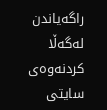راگەیاندن لەگەڵا كردنەوەی سایتی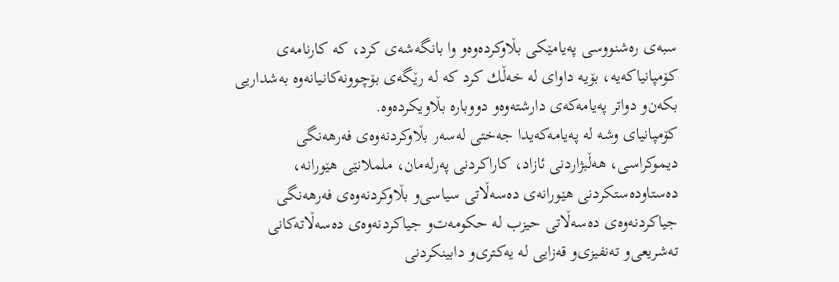سبەی رەشنو‌وسی پەیامێكی بڵاوكردەوە‌و وا بانگەشەی كرد، كە كارنامەی كۆمپانیاكەیە، بۆیە داوای لە خەڵك كرد كە لە رێگەی بۆچوونەكانیانەوە بەشداریی بكەن‌و دواتر پەیامەكەی دارشتەوە‌و دو‌وبارە بڵاویكردەوە.
كۆمپانیای وشە لە پەیامەكەیدا جەختی لەسەر بڵاوكردنەوەی‌ فەرهەنگی دیموكراسی، هەڵبژاردنی ئازاد، كاراكردنی پەرلەمان، ململانێی هێورانە، دەستاودەستكردنی هێورانەی‌ دەسەڵاتی سیاسی‌و بڵاوكردنەوەی‌ فەرهەنگی جیاكردنەوەی‌ دەسەڵاتی حیزب لە حكومەت‌و جیاكردنەوەی‌ دەسەڵاتەكانی تەشریعی‌و تەنفیزی‌و قەزایی لە یەكتری‌و دابینكردنی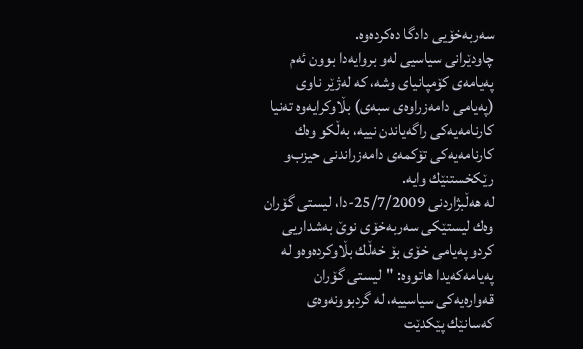سەربەخۆیی دادگا دەكردەوە.
چاودێرانی سیاسیی لەو بروایەدا بوون ئەم پەیامەی كۆمپانیای وشە، كە لەژێر ناوی (پەیامی دامەزراوەی سبەی) بڵاوكرایەوە تەنیا كارنامەیەكی راگەیاندن نییە، بەڵكو وەك كارنامەیەكی تۆكمەی دامەزراندنی حیزب‌و رێكخستنێك وایە.
لە هەڵبژاردنی 25/7/2009-دا، لیستی گۆران وەك لیستێكی سەربەخۆی نوێ‌ بەشداریی كرد‌و پەیامی خۆی بۆ خەڵك بڵاوكردەوە‌و لە پەیامەكەیدا هاتووە: "لیستی‌ گۆران قەوارەیەكی‌ سیاسییە، لە گردبوونەوەی‌ كەسانێك پێكدێت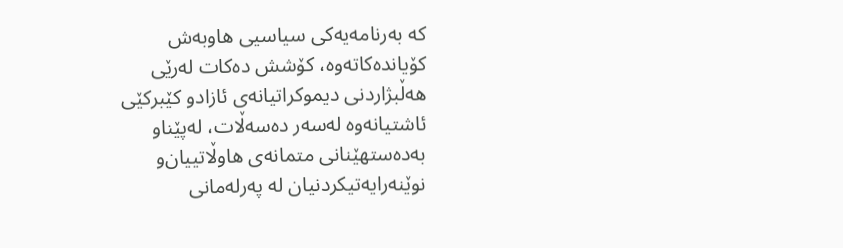كە بەرنامەیەكی‌ سیاسیی‌ هاوبەش كۆیاندەكاتەوە، كۆشش دەكات لەرێی‌ هەڵبژاردنی‌ دیموكراتیانەی‌ ئازاد‌و كێبركێی‌ ئاشتیانەوە لەسەر دەسەڵات، لەپێناو بەدەستهێنانی‌ متمانەی‌ هاوڵاتییان‌و نوێنەرایەتیكردنیان لە پەرلەمانی‌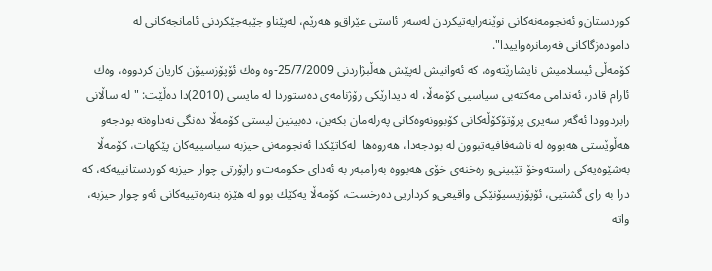كوردستان‌و ئەنجومەنەكانی‌ نوێنەرایەتیكردن لەسەر ئاستی‌ عێراق‌و هەرێم، لەپێناو جێبەجێكردنی‌ ئامانجەكانی‌ لە دامودەزگاكانی‌ فەرمانرەواییدا".
كۆمەڵی ئیسلامیش نایشارێتەوە، كە ئەوانیش لەپێش هەڵبژاردنی 25/7/2009-وە وەك ئۆپۆزسیۆن كاریان كردووە، وەك ئارام قادر، ئەندامی مەكتەبی سیاسیی كۆمەڵا، لە دیدارێكی رۆژنامەی دەستوردا لە مایسی (2010)دا دەڵێت: "لە ساڵانی‌ رابردوودا ئەگەر سەیری‌ پرۆتۆكۆڵەكانی‌ كۆبو‌ونەوەكانی‌ پەرلەمان بكەین، دەبینین لیستی‌ كۆمەڵا دەنگی‌ نەداوەتە بودجەو هەڵوێستی‌ هەبووە لە ناشەفافیەتبوون لە بودجەدا، هەروەها  لەكاتێكدا ئەنجومەنی‌ حیزبە سیاسییەكان پێكهات، كۆمەڵا بەشێوەیەكی‌ راستەوخۆ تێبینی‌‌و رەخنەی‌ خۆی‌ هەبووە بەرامبەر بە ئەدای‌ حكومەت‌و راپۆرتی‌ چوار حیزبە كوردستانییەكە، كە درا بە رای‌ گشتیی‌، ئۆپۆزیسیۆنێكی‌ واقیعی‌‌و كرداریی‌ دەرخست، كۆمەڵا یەكێك بوو لە هێزە بنەرەتییەكانی‌ ئەو چوار حیزبە، واتە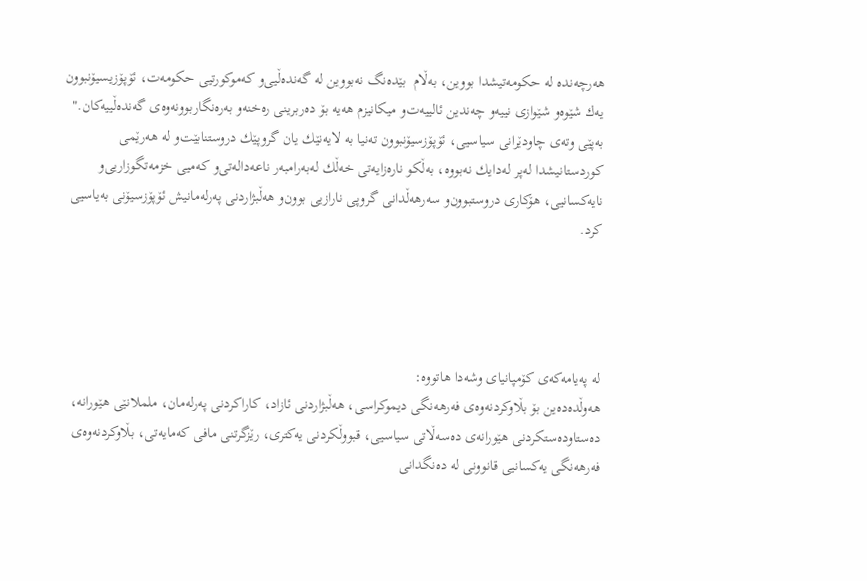هەرچەندە لە حكومەتیشدا بووین، بەڵام  بێدەنگ نەبو‌وین لە گەندەڵیی‌‌و كەموكورتیی‌ حكومەت، ئۆپۆزیسیۆنبوون یەك شێوەو شێوازی‌ نییەو چەندین ئالییەت‌و میكانیزم هەیە بۆ دەربرینی‌ رەخنەو بەرەنگاربوونەوەی‌ گەندەڵییەكان."
بەپێی وتەی چاودێرانی سیاسیی، ئۆپۆزسیۆنبوون تەنیا بە لایەنێك یان گروپێك دروستنابێت‌و لە هەرێمی كوردستانیشدا لەپر لەدایك نەبووە، بەڵكو نارەزایەتی خەڵك لەبەرامبەر ناعەدالەتی‌و كەمیی خزمەتگوزاریی‌و نایەكسانیی، هۆكاری در‌وستبو‌ون‌و سەرهەڵدانی گروپی نارازیی بوون‌و هەڵبژاردنی پەرلەمانیش ئۆپۆزسیۆنی بەیاسیی كرد.




لە پەیامەكەی كۆمپانیای وشەدا هاتووە:
هەوڵدەدەین بۆ بڵاوكردنەوەی‌ فەرهەنگی دیموكراسی، هەڵبژاردنی ئازاد، كاراكردنی پەرلەمان، ململانێی هێورانە، دەستاودەستكردنی هێورانەی‌ دەسەڵاتی سیاسیی، قبو‌وڵكردنی یەكتری‌، رێزگرتنی مافی كەمایەتی، بڵاوكردنەوەی‌ فەرهەنگی یەكسانیی قانو‌ونی لە دەنگدانی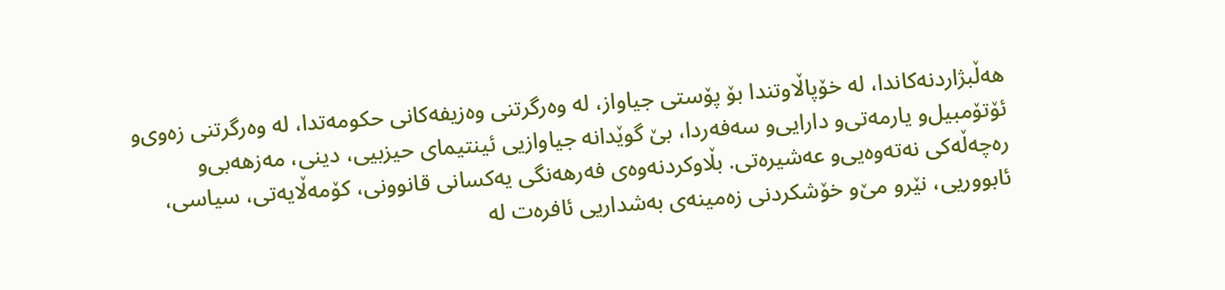هەڵبژاردنەكاندا، لە خۆپاڵاوتندا بۆ پۆستی جیاواز، لە وەرگرتنی وەزیفەكانی حكومەتدا، لە وەرگرتنی زەوی‌‌و ئۆتۆمبیل‌و یارمەتی‌و دارایی‌و سەفەردا، بێ‌ گوێدانە جیاوازیی ئینتیمای‌ حیزبیی، دینی، مەزهەبی‌و رەچەڵەكی نەتەوەیی‌‌و عەشیرەتی. بڵاوكردنەوەی‌ فەرهەنگی یەكسانی قانو‌ونی، كۆمەڵایەتی، سیاسی، ئابو‌وریی‌، نێرو مێ‌‌و خۆشكردنی زەمینەی‌ بەشداریی‌ ئافرەت لە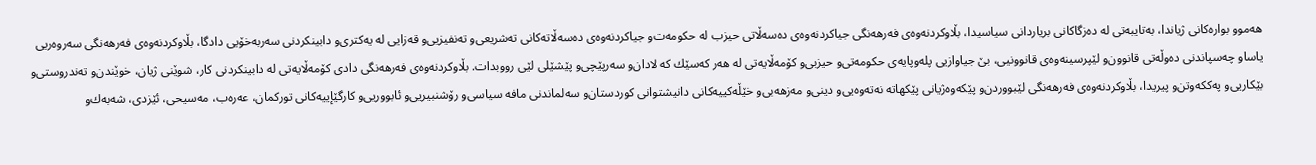هەموو بوارەكانی ژیاندا، بەتایبەتی لە دەزگاكانی بریاردانی سیاسیدا، بڵاوكردنەوەی‌ فەرهەنگی جیاكردنەوەی‌ دەسەڵاتی حیزب لە حكومەت‌و جیاكردنەوەی‌ دەسەڵاتەكانی تەشریعی‌و تەنفیزیی‌و قەزایی لە یەكتری‌و دابینكردنی سەربەخۆیی دادگا، بڵاوكردنەوەی‌ فەرهەنگی سەروەریی‌ یاسا‌و چەسپاندنی دەوڵەتی قانو‌ون‌و لێپرسینەوەی‌ قانو‌ونیی، بێ‌ جیاوازیی پلەوپایەی حكومەتی‌و حیزبی‌و كۆمەڵایەتی لە هەر كەسێك كە لادان‌و سەرپێچی‌و پێشێلی لێی ر‌ووبدات. بڵاوكردنەوەی‌ فەرهەنگی دادی‌ كۆمەڵایەتی لە دابینكردنی كار، شوێنی ژیان، خوێندن‌و تەندروستی‌و بێكاریی‌‌و پەككەوتن‌و پیریدا، بڵاوكردنەوەی‌ فەرهەنگی لێبو‌وردن‌و پێكەوەژیانی پێكهاتە نەتەوەیی‌و دینی‌و مەزهەبی‌و خێڵەكییەكانی دانیشتوانی كوردستان‌و سەلماندنی مافە سیاسی‌و رۆشنبیریی‌و ئابو‌وریی‌و كارگێإییەكانی توركمان، عەرەب، مەسیحی، ئێزدی، شەبەك‌و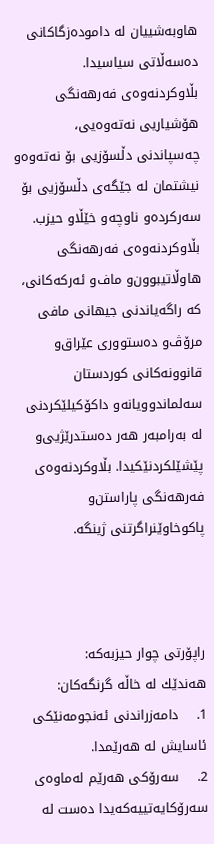هاوبەشییان لە دامودەزگاكانی دەسەڵاتی سیاسیدا. بڵاوكردنەوەی‌ فەرهەنگی هۆشیاریی‌ نەتەوەیی، چەسپاندنی دڵسۆزیی بۆ نەتەوە‌و نیشتمان لە جێگەی دڵسۆزیی بۆ سەركردە‌و ناوچە‌و خێڵا‌و حیزب. بڵاوكردنەوەی‌ فەرهەنگی هاوڵاتیبو‌ون‌و ماف‌و ئەركەكانی، كە راگەیاندنی جیهانی مافی مرۆڤ‌و دەستو‌وری‌ عێراق‌و قانو‌ونەكانی كوردستان سەلماندو‌ویانە‌و داكۆكیلێكردنی لە بەرامبەر هەر دەستدرێژیی‌و پێشێلكردنێكیدا. بڵاوكردنەوەی‌ فەرهەنگی پاراستن‌و پاكوخاوێنراگرتنی ژینگە.



راپۆرتی چوار حیزبەكە:
هەندێك لە خاڵە گرنگەكان:
1.    دامەزراندنی‌ ئەنجومەنێكی‌ ئاسایش لە هەرێمدا.
2.    سەرۆكی‌ هەرێم لەماوەی‌ سەرۆكایەتییەكەیدا دەست لە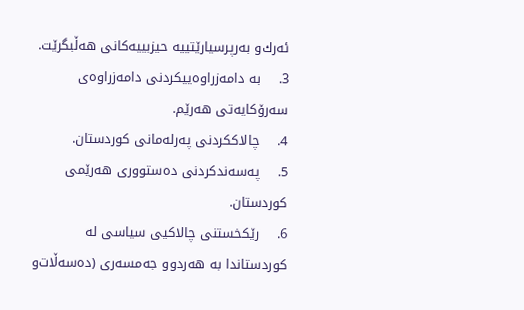ئەرك‌و بەرپرسیارێتییە حیزبییەكانی‌ هەڵبگرێت.
3.    بە دامەزراوەییكردنی‌ دامەزراوەی‌ سەرۆكایەتی‌ هەرێم.
4.    چالاككردنی‌ پەرلەمانی‌ كوردستان.
5.    پەسەندكردنی‌ دەستو‌وری‌ هەرێمی‌ كوردستان.
6.    رێكخستنی‌ چالاكیی‌ سیاسی‌ لە كوردستاندا بە هەردو‌و جەمسەری‌ (دەسەڵات‌و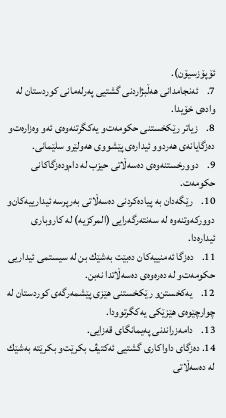ئۆپۆزسیۆن).
7.    ئەنجامدانی‌ هەڵبژاردنی‌ گشتیی‌ پەرلەمانی‌ كوردستان لە وادەی‌ خۆیدا.
8.    زیاتر رێكخستنی‌ حكومەت‌و یەكگرتنەوەی‌ ئەو وەزارەت‌و دەزگایانەی‌ هەردو‌و ئیدارەی‌ پێشو‌وی‌ هەولێرو سلێمانی‌.
9.    دو‌ورخستنەوەی‌ دەسەڵاتی‌ حیزب لە دام‌ودەزگاكانی‌ حكومەت.
10.    رێگەدان بە پیادەكردنی‌ دەسەڵاتی‌ بەرپرسە ئیدارییەكان‌و دو‌وركەوتنەوە لە سەنتەرگەرایی‌ (المركزیە) لە كاروباری‌ ئیدارەدا.
11.    دەزگا ئەمنییەكان دەبێت‌ بەشێك بن لە سیستمی‌ ئیداریی‌ حكومەت‌و لە دەرەوەی‌ دەسەڵاتدا نەبن.
12.    یەكخستن‌و رێكخستنی‌ هێزی پێشمەرگەی‌ كوردستان لە چوارچێوەی‌ هێزێكی یەكگرتو‌ودا.
13.    دامەزراندنی‌ پەیمانگای‌ قەزایی‌.
14. دەزگای‌ داواكاری‌ گشتیی‌ ئەكتیڤ بكرێت‌و بكرێتە بەشێك لە دەسەڵاتی‌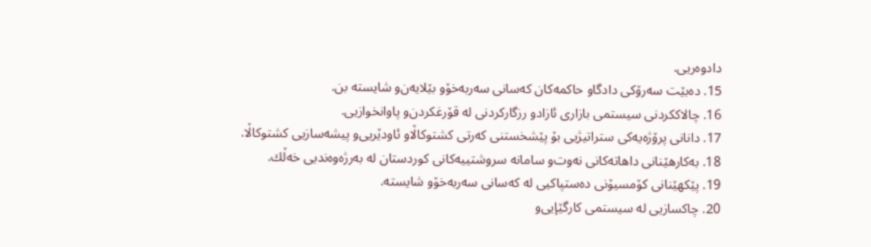دادوەریی‌.
15. دەبێت‌ سەرۆكی دادگاو حاكمەكان كەسانی‌ سەربەخۆو بێلایەن‌و شایستە بن.
16. چالاككردنی‌ سیستمی‌ بازاری‌ ئازادو رزگاركردنی‌ لە قۆرغكردن‌و پاوانخوازیی‌.
17. دانانی‌ پرۆژەیەكی‌ ستراتیژیی‌ بۆ پێشخستنی‌ كەرتی‌ كشتوكاڵا‌‌و ئاودێریی‌‌و پیشەسازیی‌ كشتوكاڵا.
18. بەكارهێنانی‌ داهاتەكانی‌ نەوت‌و سامانە سروشتییەكانی‌ كوردستان لە بەرژەوەندیی خەڵك‌.
19. پێكهێنانی‌ كۆمسیۆنی‌ دەستپاكیی لە كەسانی‌ سەربەخۆ‌و شایستە.
20. چاكسازیی‌ لە سیستمی‌ كارگێإیی‌‌و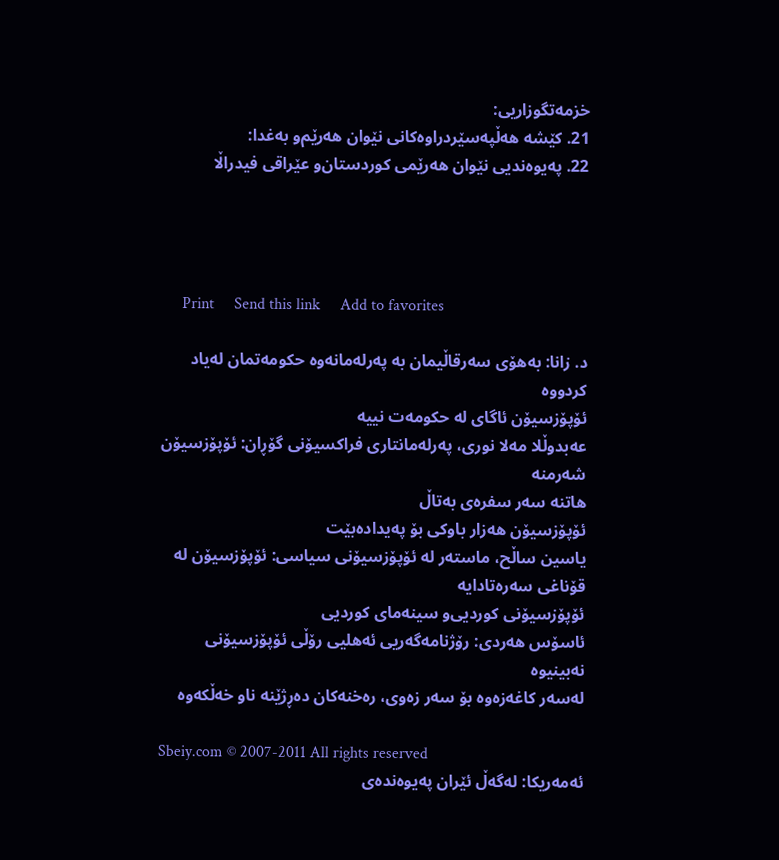خزمەتگوزاریی‌:
21. كێشە هەڵپەسێردراوەكانی‌ نێوان هەرێم‌و بەغدا:
22. پەیوەندیی‌ نێوان هەرێمی‌ كوردستان‌و عێراقی فیدراڵا‌




     Print     Send this link     Add to favorites

د. زانا: بەهۆی سەرقاڵیمان بە پەرلەمانەوە حكومەتمان لەیاد كردووە
ئۆپۆزسیۆن ئاگای لە حكومەت نییە
عەبدوڵلا مەلا نوری، پەرلەمانتاری فراكسیۆنی گۆڕان: ئۆپۆزسیۆن شەرمنە
هاتنە سەر سفرەی بەتاڵ
ئۆپۆزسیۆن هەزار باوكی بۆ پەیدادەبێت
یاسین ساڵح، ماستەر لە ئۆپۆزسیۆنی سیاسی: ئۆپۆزسیۆن لە قۆناغی سەرەتادایە
ئۆپۆزسیۆنی كوردیی‌و سینەمای كوردیی
ئاسۆس هه‌ردی‌: رۆژنامه‌گه‌ریی‌ ئه‌هلیی‌ رۆڵی‌ ئۆپۆزسیۆنی‌ نه‌بینیوه‌
لەسەر كاغەزەوە بۆ سەر زەوی، رەخنەكان دەڕژێنە ناو خەڵكەوە

Sbeiy.com © 2007-2011 All rights reserved
ئه‌مه‌ریكا: له‌گه‌ڵ ئێران په‌یوه‌نده‌ی‌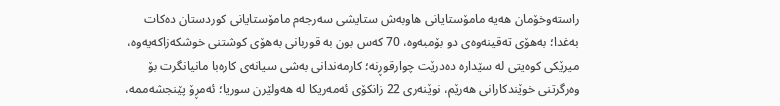راسته‌وخۆمان هه‌یه‌ مامۆستایانی هاوبه‌ش ستایشی سه‌رجه‌م مامۆستایانی‌ كوردستان ده‌كات به‌غدا؛ به‌هۆی ته‌قینه‌وه‌ی دو بۆمبه‌وه، 70 كه‌س بون به‌ قوربانی‌ به‌هۆی‌ كوشتنی‌ خوشكه‌زاكه‌یه‌وه‌، میرێكی كوه‌یتی‌ له‌ سێداره‌ ده‌درێت چوارقوڕنه‌؛ كارمه‌ندانی به‌شی سیانه‌ی كاره‌با مانیانگرت بۆ وه‌رگرتنی خوێندكارانی هه‌رێم، نوێنه‌ری‌ 22 زانكۆی‌ ئه‌مه‌ریكا له‌ هه‌ولێرن سوریا؛ ئه‌مڕۆ پێنجشه‌ممه‌،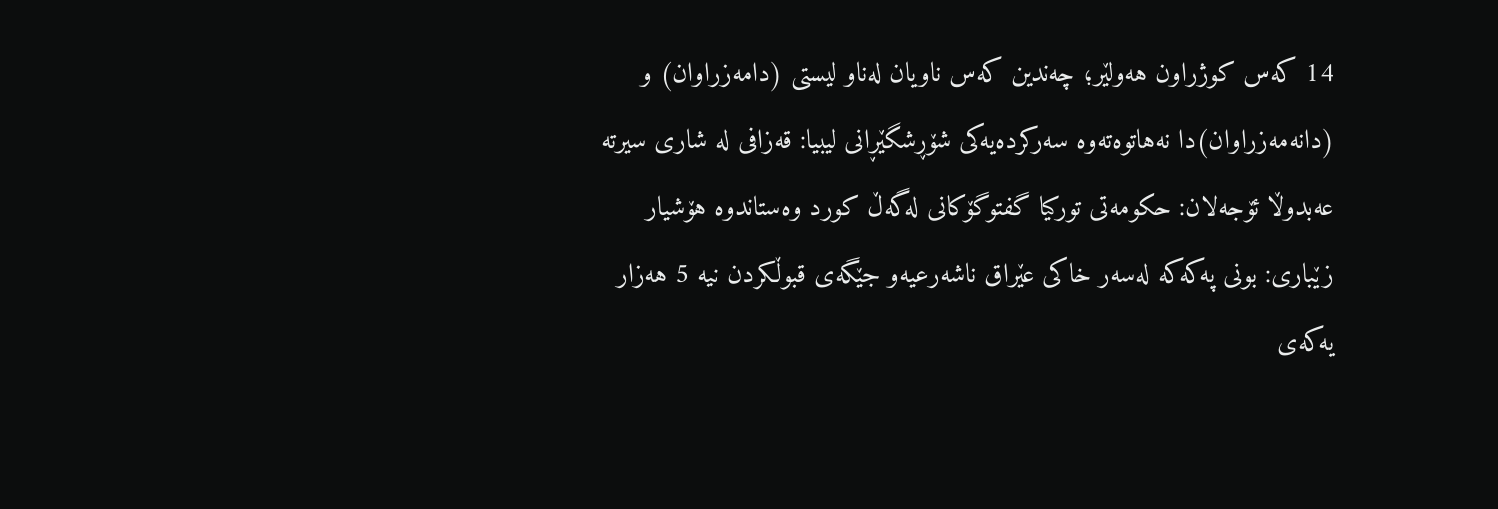14 كه‌س كوژراون هه‌ولێر؛ چه‌ندین كه‌س ناویان له‌ناو ليستى (دامه‌زراوان) و (دانه‌مه‌زراوان)دا نه‌هاتوه‌ته‌وه‌ سه‌ركرده‌یه‌كی شۆڕشگێڕانی‌ لیبیا: قه‌زافی له‌ شاری‌ سیرته‌ عه‌بدوڵا ئۆجه‌لان: حكومه‌تی‌ توركیا گفتوگۆكانی‌ له‌گه‌ڵ كورد وه‌ستاندوه‌ هۆشیار زێباری‌: بونی په‌كه‌كه‌ له‌سه‌ر خاكی عێراق ناشه‌رعیه‌و جێگه‌ی‌ قبوڵكردن نیه‌ 5 هه‌زار یه‌كه‌ی‌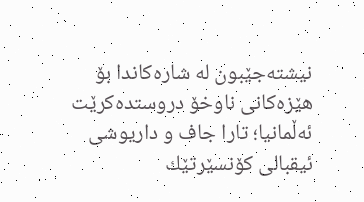نیشته‌جێبون له‌ شاره‌كاندا بۆ هێزه‌كانی ناوخۆ دروستده‌كرێت ئه‌ڵمانیا؛ تارا جاف و داریوشی‌ ئیقبالی‌ كۆنسێرتێك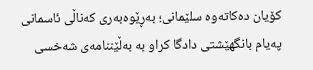كۆیان ده‌كاته‌وه‌ سلێمانی؛ به‌ڕێوه‌به‌ری كه‌ناڵی ئاسمانی په‌یام بانگهێشتی دادگا کراو به‌ به‌ڵێننامه‌ی شه‌خسی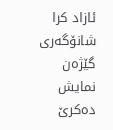ئازاد کرا شانۆگه‌ری‌ گێژه‌ن نمایش ده‌كرێ